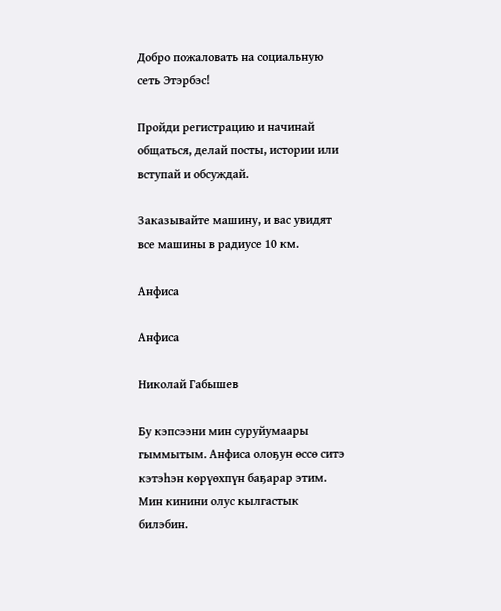Добро пожаловать на социальную сеть Этэрбэс!

Пройди регистрацию и начинай общаться, делай посты, истории или вступай и обсуждай.

Заказывайте машину, и вас увидят все машины в радиусе 10 км.

Анфиса

Анфиса

Николай Габышев

Бу кэпсээни мин суруйумаары гыммытым. Анфиса олоҕун өссө ситэ кэтэһэн көрүөхпүн баҕарар этим. Мин кинини олус кылгастык билэбин.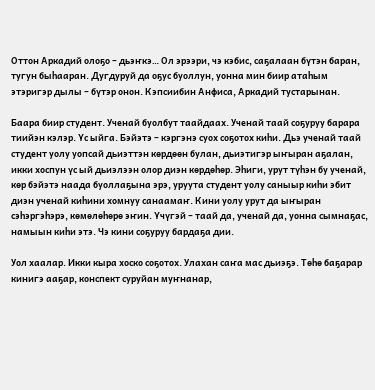Оттон Аркадий олоҕо – дьэҥкэ… Ол эрээри, чэ кэбис, саҕалаан бүтэн баран, тугун быһааран. Дугдуруй да оҕус буоллун, уонна мин биир атаһым этэригэр дылы – бүтэр онон. Кэпсиибин Анфиса, Аркадий тустарынан.

Баара биир студент. Ученай буолбут таайдаах. Ученай таай соҕуруу барара тиийэн кэлэр. Үс ыйга. Бэйэтэ – кэргэнэ суох соҕотох киһи. Дьэ ученай таай студент уолу уопсай дьиэттэн көрдөөн булан, дьиэтигэр ыҥыран аҕалан, икки хоспун үс ый дьиэлээн олор диэн көрдөһөр. Эһиги, урут түһэн бу ученай, көр бэйэтэ наада буоллаҕына эрэ, уруута студент уолу саныыр киһи эбит диэн ученай киһини хомнуу санаамаҥ. Кини уолу урут да ыҥыран сэһэргэһэрэ, көмөлөһөрө эҥин. Үчүгэй – таай да, ученай да, уонна сымнаҕас, намыын киһи этэ. Чэ кини соҕуруу бардаҕа дии.

Уол хаалар. Икки кыра хоско соҕотох. Улахан саҥа мас дьиэҕэ. Төһө баҕарар кинигэ ааҕар, конспект суруйан муҥнанар,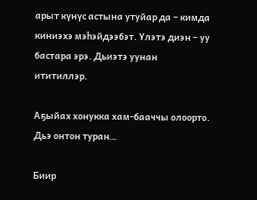арыт күнүс астына утуйар да – кимда киниэхэ мэһэйдээбэт. Үлэтэ диэн – уу бастара эрэ. Дьиэтэ уунан ититиллэр.

Аҕыйах хонукка хам-бааччы олоорто. Дьэ онтон туран…

Биир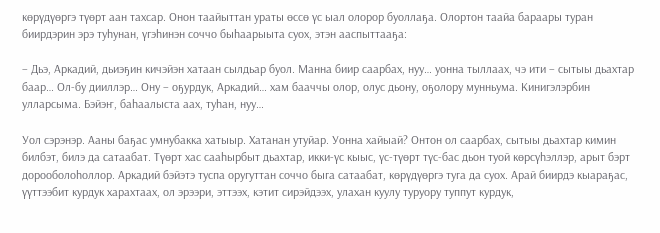көрүдүөргэ түөрт аан тахсар. Онон таайыттан ураты өссө үс ыал олорор буоллаҕа. Олортон таайа бараары туран биирдэрин эрэ туһунан, үгэһинэн соччо быһаарыыта суох, этэн ааспыттааҕа:

– Дьэ, Аркадий, дьиэҕин кичэйэн хатаан сылдьар буол. Манна биир саарбах, нуу… уонна тыллаах, чэ ити – сытыы дьахтар баар… Ол-бу дииллэр… Ону – оҕурдук, Аркадий… хам бааччы олор, олус дьону, оҕолору мунньума. Кинигэлэрбин улларсыма. Бэйэҥ, баһаалыста аах, туһан, нуу…

Уол сэрэнэр. Ааны баҕас умнубакка хатыыр. Хатанан утуйар. Уонна хайыай? Онтон ол саарбах, сытыы дьахтар кимин билбэт, билэ да сатаабат. Түөрт хас сааһырбыт дьахтар, икки-үс кыыс, үс-түөрт түс-бас дьон туой көрсүһэллэр, арыт бэрт дорооболоһоллор. Аркадий бэйэтэ туспа оругуттан соччо быга сатаабат, көрүдүөргэ туга да суох. Арай биирдэ кыараҕас, үүттээбит курдук харахтаах, ол эрээри, эттээх, кэтит сирэйдээх, улахан куулу туруору туппут курдук,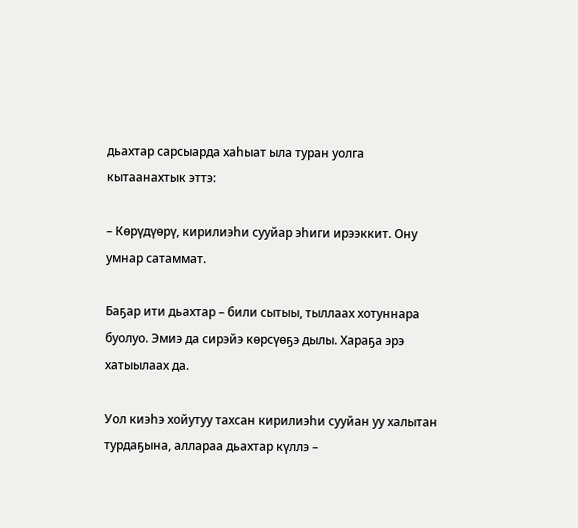дьахтар сарсыарда хаһыат ыла туран уолга кытаанахтык эттэ:

– Көрүдүөрү, кирилиэһи сууйар эһиги ирээккит. Ону умнар сатаммат.

Баҕар ити дьахтар – били сытыы, тыллаах хотуннара буолуо. Эмиэ да сирэйэ көрсүөҕэ дылы. Хараҕа эрэ хатыылаах да.

Уол киэһэ хойутуу тахсан кирилиэһи сууйан уу халытан турдаҕына, аллараа дьахтар күллэ –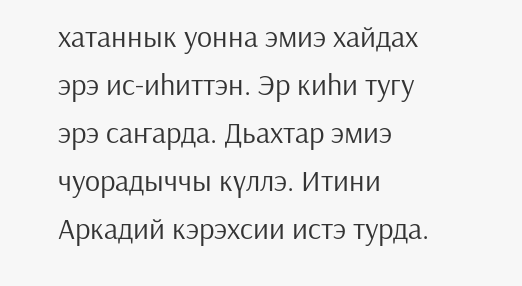хатаннык уонна эмиэ хайдах эрэ ис-иһиттэн. Эр киһи тугу эрэ саҥарда. Дьахтар эмиэ чуорадыччы күллэ. Итини Аркадий кэрэхсии истэ турда.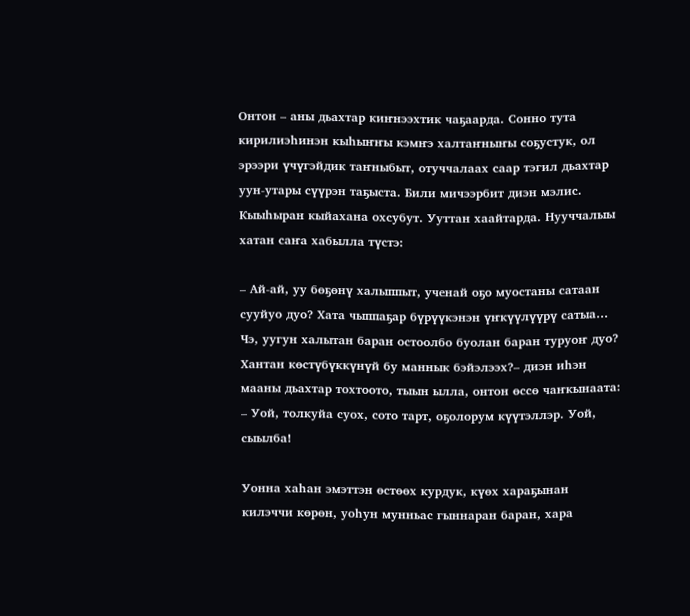Онтон – аны дьахтар киҥнээхтик чаҕаарда. Сонно тута кирилиэһинэн кыһыҥҥы кэмҥэ халтаҥныҥы соҕустук, ол эрээри үчүгэйдик таҥныбыт, отуччалаах саар тэгил дьахтар уун-утары сүүрэн таҕыста. Били мичээрбит диэн мэлис. Кыыһыран кыйахана охсубут. Ууттан хаайтарда. Нууччалыы хатан саҥа хабылла түстэ:

– Ай-ай, уу бөҕөнү халыппыт, ученай оҕо муостаны сатаан сууйуо дуо? Хата чыппаҕар бүрүүкэнэн үҥкүүлүүрү сатыа… Чэ, уугун халытан баран остоолбо буолан баран туруоҥ дуо? Хантан көстүбүккүнүй бу маннык бэйэлээх?– диэн иһэн мааны дьахтар тохтоото, тыын ылла, онтон өссө чаҥкынаата: – Уой, толкуйа суох, сото тарт, оҕолорум күүтэллэр. Уой, сыылба!

Уонна хаһан эмэттэн өстөөх курдук, күөх хараҕынан килэччи көрөн, уоһун мунньас гыннаран баран, хара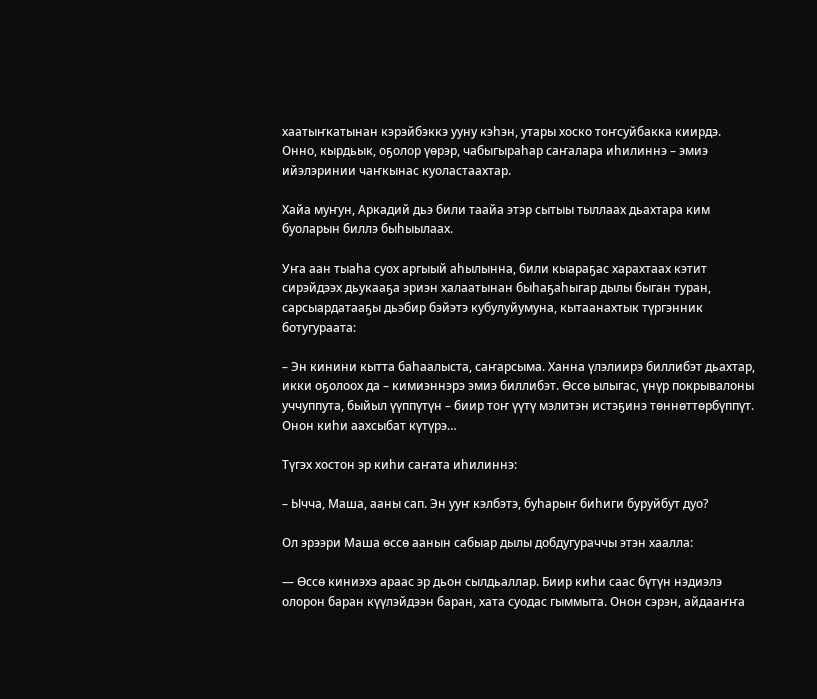хаатыҥкатынан кэрэйбэккэ ууну кэһэн, утары хоско тоҥсуйбакка киирдэ. Онно, кырдьык, оҕолор үөрэр, чабыгыраһар саҥалара иһилиннэ – эмиэ ийэлэринии чаҥкынас куоластаахтар.

Хайа муҥун, Аркадий дьэ били таайа этэр сытыы тыллаах дьахтара ким буоларын биллэ быһыылаах.

Уҥа аан тыаһа суох аргыый аһылынна, били кыараҕас харахтаах кэтит сирэйдээх дьукааҕа эриэн халаатынан быһаҕаһыгар дылы быган туран, сарсыардатааҕы дьэбир бэйэтэ кубулуйумуна, кытаанахтык түргэнник ботугураата:

– Эн кинини кытта баһаалыста, саҥарсыма. Ханна үлэлиирэ биллибэт дьахтар, икки оҕолоох да – кимиэннэрэ эмиэ биллибэт. Өссө ылыгас, үнүр покрывалоны уччуппута, быйыл үүппүтүн – биир тоҥ үүтү мэлитэн истэҕинэ төннөттөрбүппүт. Онон киһи аахсыбат күтүрэ…

Түгэх хостон эр киһи саҥата иһилиннэ:

– Ычча, Маша, ааны сап. Эн ууҥ кэлбэтэ, буһарыҥ биһиги буруйбут дуо?

Ол эрээри Маша өссө аанын сабыар дылы добдугураччы этэн хаалла:

— Өссө киниэхэ араас эр дьон сылдьаллар. Биир киһи саас бүтүн нэдиэлэ олорон баран күүлэйдээн баран, хата суодас гыммыта. Онон сэрэн, айдааҥҥа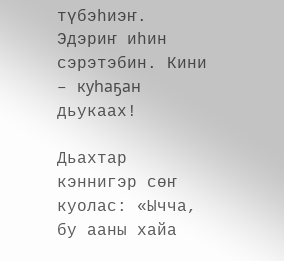түбэһиэҥ. Эдэриҥ иһин сэрэтэбин. Кини – куһаҕан дьукаах!

Дьахтар кэннигэр сөҥ куолас: «Ычча, бу ааны хайа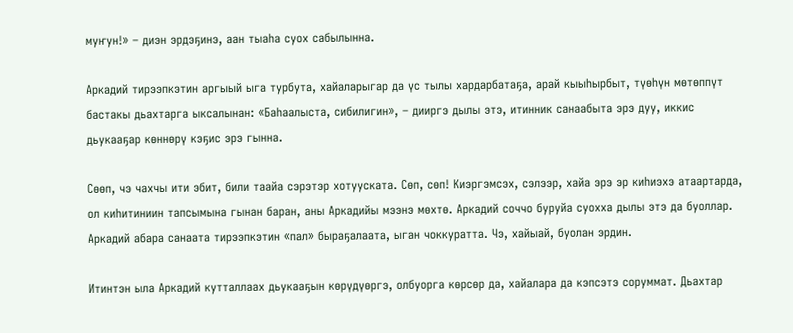муҥун!» – диэн эрдэҕинэ, аан тыаһа суох сабылынна.

Аркадий тирээпкэтин аргыый ыга турбута, хайаларыгар да үс тылы хардарбатаҕа, арай кыыһырбыт, түөһүн мөтөппүт бастакы дьахтарга ыксалынан: «Баһаалыста, сибилигин», – дииргэ дылы этэ, итинник санаабыта эрэ дуу, иккис дьукааҕар көннөрү кэҕис эрэ гынна.

Сөөп, чэ чахчы ити эбит, били таайа сэрэтэр хотууската. Сөп, сөп! Киэргэмсэх, сэлээр, хайа эрэ эр киһиэхэ атаартарда, ол киһитиниин тапсымына гынан баран, аны Аркадийы мээнэ мөхтө. Аркадий соччо буруйа суохха дылы этэ да буоллар. Аркадий абара санаата тирээпкэтин «пал» быраҕалаата, ыган чоккуратта. Чэ, хайыай, буолан эрдин.

Итинтэн ыла Аркадий кутталлаах дьукааҕын көрүдүөргэ, олбуорга көрсөр да, хайалара да кэпсэтэ соруммат. Дьахтар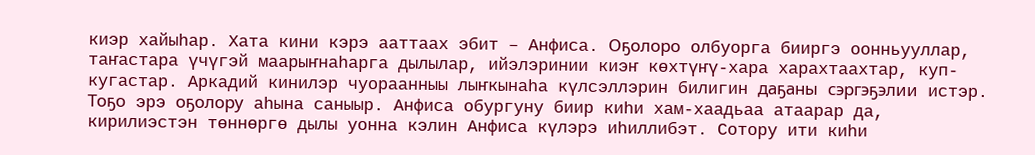киэр хайыһар. Хата кини кэрэ ааттаах эбит – Анфиса. Оҕолоро олбуорга бииргэ оонньууллар, таҥастара үчүгэй маарыҥнаһарга дылылар, ийэлэринии киэҥ көхтүҥү-хара харахтаахтар, куп-кугастар. Аркадий кинилэр чуораанныы лыҥкынаһа күлсэллэрин билигин даҕаны сэргэҕэлии истэр. Тоҕо эрэ оҕолору аһына саныыр. Анфиса обургуну биир киһи хам-хаадьаа атаарар да, кирилиэстэн төннөргө дылы уонна кэлин Анфиса күлэрэ иһиллибэт. Сотору ити киһи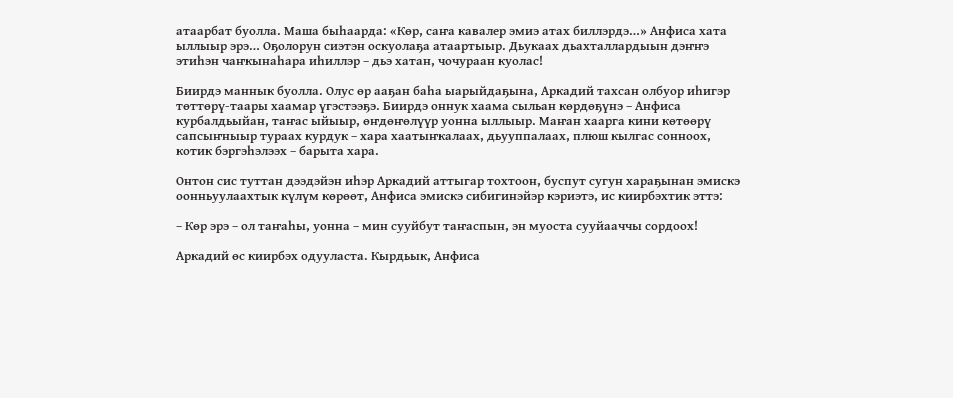атаарбат буолла. Маша быһаарда: «Көр, саҥа кавалер эмиэ атах биллэрдэ…» Анфиса хата ыллыыр эрэ… Оҕолорун сиэтэн оскуолаҕа атаартыыр. Дьукаах дьахталлардыын дэҥҥэ этиһэн чаҥкынаһара иһиллэр – дьэ хатан, чочураан куолас!

Биирдэ маннык буолла. Олус өр ааҕан баһа ыарыйдаҕына, Аркадий тахсан олбуор иһигэр төттөрү-таары хаамар үгэстээҕэ. Биирдэ оннук хаама сыльан көрдөҕүнэ – Анфиса курбалдьыйан, таҥас ыйыыр, өҥдөҥөлүүр уонна ыллыыр. Маҥан хаарга кини көтөөрү сапсыҥныыр тураах курдук – хара хаатыҥкалаах, дьууппалаах, плюш кылгас сонноох, котик бэргэһэлээх – барыта хара.

Онтон сис туттан дээдэйэн иһэр Аркадий аттыгар тохтоон, буспут сугун хараҕынан эмискэ оонньуулаахтык күлүм көрөөт, Анфиса эмискэ сибигинэйэр кэриэтэ, ис киирбэхтик эттэ:

– Көр эрэ – ол таҥаһы, уонна – мин сууйбут таҥаспын, эн муоста сууйааччы сордоох!

Аркадий өс киирбэх одууласта. Кырдьык, Анфиса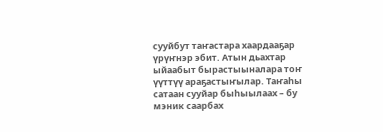сууйбут таҥастара хаардааҕар үрүҥнэр эбит. Атын дьахтар ыйаабыт бырастыыналара тоҥ үүттүү араҕастыҥылар. Таҥаһы сатаан сууйар быһыылаах – бу мэник саарбах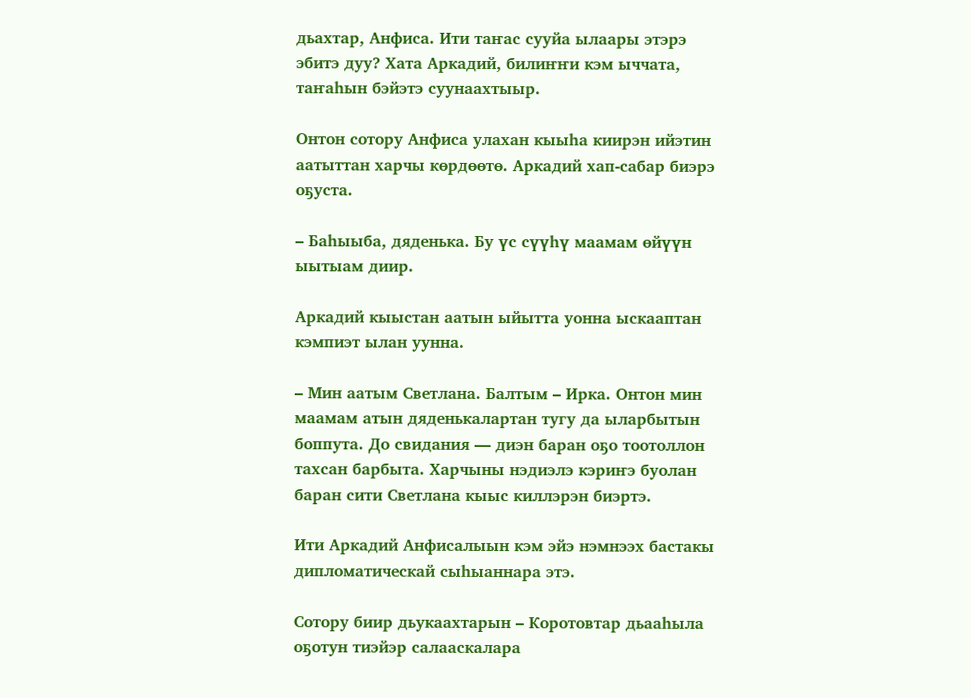дьахтар, Анфиса. Ити таҥас сууйа ылаары этэрэ эбитэ дуу? Хата Аркадий, билиҥҥи кэм ыччата, таҥаһын бэйэтэ суунаахтыыр.

Онтон сотору Анфиса улахан кыыһа киирэн ийэтин аатыттан харчы көрдөөтө. Аркадий хап-сабар биэрэ оҕуста.

– Баһыыба, дяденька. Бу үс сүүһү маамам өйүүн ыытыам диир.

Аркадий кыыстан аатын ыйытта уонна ыскааптан кэмпиэт ылан уунна.

– Мин аатым Светлана. Балтым – Ирка. Онтон мин маамам атын дяденькалартан тугу да ыларбытын боппута. До свидания — диэн баран оҕо тоотоллон тахсан барбыта. Харчыны нэдиэлэ кэриҥэ буолан баран сити Светлана кыыс киллэрэн биэртэ.

Ити Аркадий Анфисалыын кэм эйэ нэмнээх бастакы дипломатическай сыһыаннара этэ.

Сотору биир дьукаахтарын – Коротовтар дьааһыла оҕотун тиэйэр салааскалара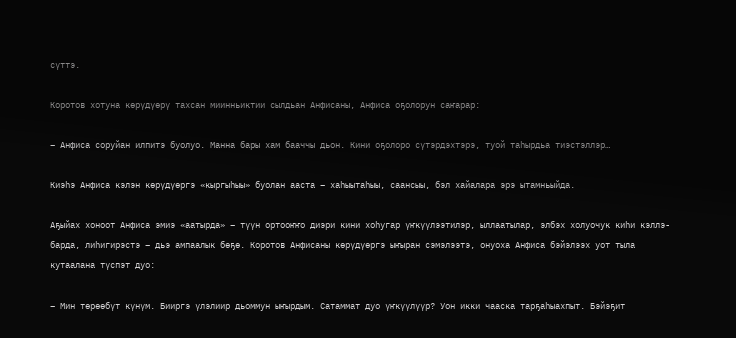сүттэ.

Коротов хотуна көрүдүөрү тахсан миинньиктии сылдьан Анфисаны, Анфиса оҕолорун саҥарар:

– Анфиса соруйан илпитэ буолуо. Манна бары хам бааччы дьон. Кини оҕолоро сүтэрдэхтэрэ, туой таһырдьа тиэстэллэр…

Киэһэ Анфиса кэлэн көрүдүөргэ «кыргыһыы» буолан ааста – хаһыытаһыы, саансыы, бэл хайалара эрэ ытамньыйда.

Аҕыйах хоноот Анфиса эмиэ «аатырда» – түүн ортооҥҥо диэри кини хоһугар үҥкүүлээтилэр, ыллаатылар, элбэх холуочук киһи кэллэ-барда, лиһигирэстэ – дьэ ампаалык бөҕө. Коротов Анфисаны көрүдүөргэ ыҥыран сэмэлээтэ, онуоха Анфиса бэйэлээх уот тыла кутаалана түспэт дуо:

– Мин төрөөбүт күнүм. Бииргэ үлэлиир дьоммун ыҥырдым. Сатаммат дуо үҥкүүлүүр? Уон икки чааска тарҕаһыахпыт. Бэйэҕит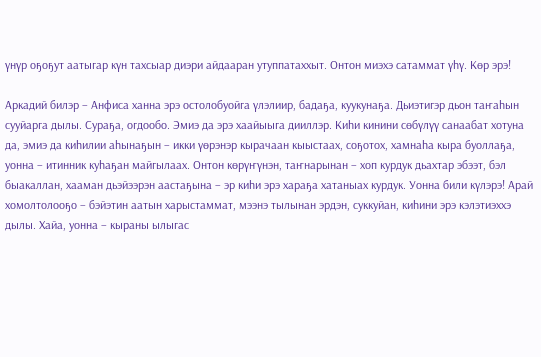үнүр оҕоҕут аатыгар күн тахсыар диэри айдааран утуппатаххыт. Онтон миэхэ сатаммат үһү. Көр эрэ!

Аркадий билэр – Анфиса ханна эрэ остолобуойга үлэлиир, бадаҕа, куукунаҕа. Дьиэтигэр дьон таҥаһын сууйарга дылы. Сураҕа, огдообо. Эмиэ да эрэ хаайыыга дииллэр. Киһи кинини сөбүлүү санаабат хотуна да, эмиэ да киһилии аһынаҕын – икки үөрэнэр кырачаан кыыстаах, соҕотох, хамнаһа кыра буоллаҕа, уонна – итинник куһаҕан майгылаах. Онтон көрүҥүнэн, таҥнарынан – хоп курдук дьахтар эбээт, бэл быакаллан, хааман дьэйээрэн аастаҕына – эр киһи эрэ хараҕа хатаныах курдук. Уонна били күлэрэ! Арай хомолтолооҕо – бэйэтин аатын харыстаммат, мээнэ тылынан эрдэн, суккуйан, киһини эрэ кэлэтиэххэ дылы. Хайа, уонна – кыраны ылыгас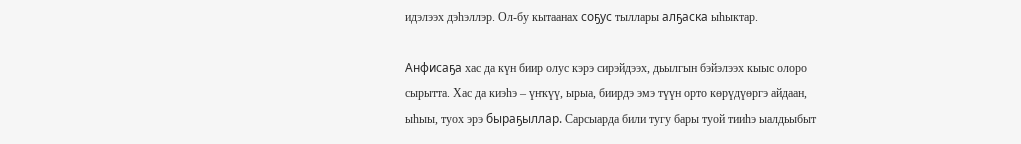идэлээх дэһэллэр. Ол-бу кытаанах соҕус тыллары алҕаска ыһыктар.

Анфисаҕа хас да күн биир олус кэрэ сирэйдээх, дьылгын бэйэлээх кыыс олоро сырытта. Хас да киэһэ – үҥкүү, ырыа, биирдэ эмэ түүн орто көрүдүөргэ айдаан, ыһыы, туох эрэ быраҕыллар. Сарсыарда били тугу бары туой тииһэ ыалдьыбыт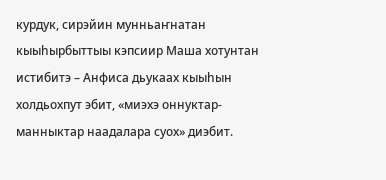курдук, сирэйин мунньаҥнатан кыыһырбыттыы кэпсиир Маша хотунтан истибитэ – Анфиса дьукаах кыыһын холдьохпут эбит, «миэхэ оннуктар-манныктар наадалара суох» диэбит.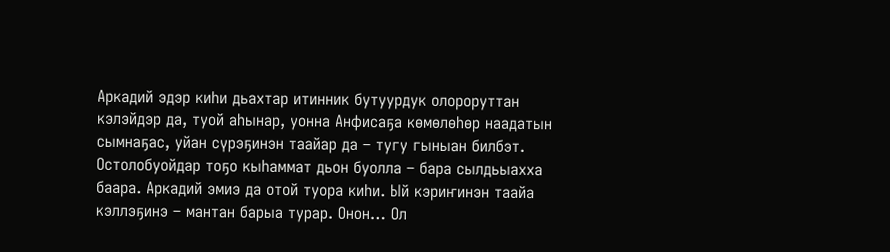Аркадий эдэр киһи дьахтар итинник бутуурдук олороруттан кэлэйдэр да, туой аһынар, уонна Анфисаҕа көмөлөһөр наадатын сымнаҕас, уйан сүрэҕинэн таайар да – тугу гыныан билбэт. Остолобуойдар тоҕо кыһаммат дьон буолла – бара сылдьыахха баара. Аркадий эмиэ да отой туора киһи. Ый кэриҥинэн таайа кэллэҕинэ – мантан барыа турар. Онон… Ол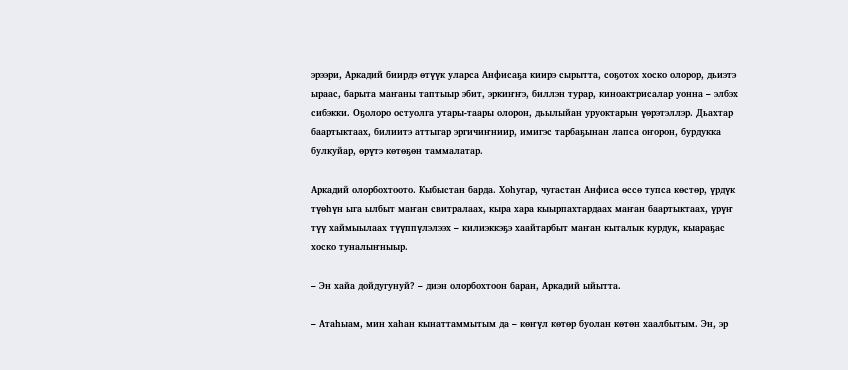эрээри, Аркадий биирдэ өтүүк уларса Анфисаҕа киирэ сырытта, соҕотох хоско олорор, дьиэтэ ыраас, барыта маҥаны таптыыр эбит, эркиҥҥэ, биллэн турар, киноактрисалар уонна – элбэх сибэкки. Оҕолоро остуолга утары-таары олорон, дьылыйан уруоктарын үөрэтэллэр. Дьахтар баартыктаах, билиитэ аттыгар эргичиҥниир, имигэс тарбаҕынан лапса оҥорон, бурдукка булкуйар, өрүтэ көтөҕөн таммалатар.

Аркадий олорбохтоото. Кыбыстан барда. Хоһугар, чугастан Анфиса өссө тупса көстөр, үрдүк түөһүн ыга ылбыт маҥан свитралаах, кыра хара кыырпахтардаах маҥан баартыктаах, үрүҥ түү хаймыылаах түүппүлэлээх – килиэккэҕэ хаайтарбыт маҥан кыталык курдук, кыараҕас хоско туналыҥныыр.

– Эн хайа дойдугунуй? – диэн олорбохтоон баран, Аркадий ыйытта.

– Атаһыам, мин хаһан кынаттаммытым да – көҥүл көтөр буолан көтөн хаалбытым. Эн, эр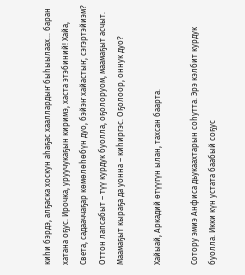киһи бэрдэ, алҕаска хоскун аһаҕас хааллардыҥ быһыылаах… баран хатана оҕус. Ирочка, уруучукаҕын киримэ, хаста этэбиний! Хайа, Света, садааччаҕар көмөлөһөбүн дуо, бэйэҥ хайастыҥ, сэгэртэйиэм? Оттон лапсабыт – түү курдук буолла, оҕолоруом, маамаҕыт асчыт. Маамаҕыт кыраҕа да уонна – киһиргэс. Оҕолоор, оннук дуо?

Хайыай, Аркадий өтүүгүн ылан, тахсан баарта.

Сотору эмиэ Анфиса дьукаахтарын соһутта. Эрэ кэлбит курдук буолла. Икки күн устата баабый соҕус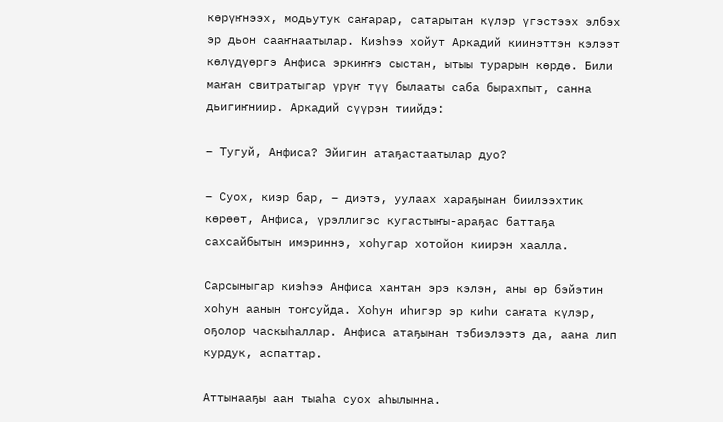көрүҥнээх, модьутук саҥарар, сатарытан күлэр үгэстээх элбэх эр дьон сааҥнаатылар. Киэһээ хойут Аркадий киинэттэн кэлээт көлүдүөргэ Анфиса эркиҥҥэ сыстан, ытыы турарын көрдө. Били маҥан свитратыгар үрүҥ түү былааты саба бырахпыт, санна дьигиҥниир. Аркадий сүүрэн тиийдэ:

– Тугуй, Анфиса? Эйигин атаҕастаатылар дуо?

– Суох, киэр бар, – диэтэ, уулаах хараҕынан биилээхтик көрөөт, Анфиса, үрэллигэс кугастыҥы-араҕас баттаҕа сахсайбытын имэриннэ, хоһугар хотойон киирэн хаалла.

Сарсыныгар киэһээ Анфиса хантан эрэ кэлэн, аны өр бэйэтин хоһун аанын тоҥсуйда. Хоһун иһигэр эр киһи саҥата күлэр, оҕолор часкыһаллар. Анфиса атаҕынан тэбиэлээтэ да, аана лип курдук, аспаттар.

Аттынааҕы аан тыаһа суох аһылынна.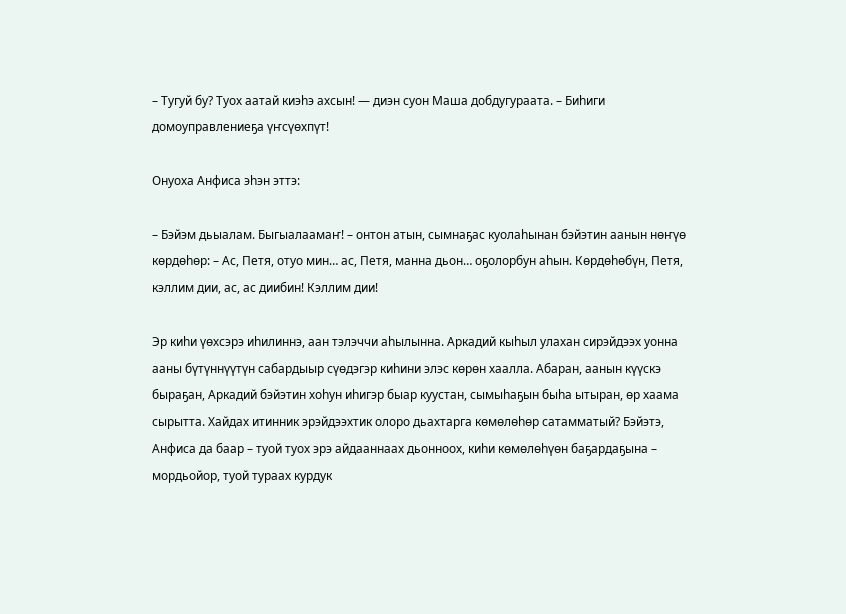– Тугуй бу? Туох аатай киэһэ ахсын! — диэн суон Маша добдугураата. – Биһиги домоуправлениеҕа үҥсүөхпүт!

Онуоха Анфиса эһэн эттэ:

– Бэйэм дьыалам. Быгыалаамаҥ! – онтон атын, сымнаҕас куолаһынан бэйэтин аанын нөҥүө көрдөһөр: – Ас, Петя, отуо мин… ас, Петя, манна дьон… оҕолорбун аһын. Көрдөһөбүн, Петя, кэллим дии, ас, ас диибин! Кэллим дии!

Эр киһи үөхсэрэ иһилиннэ, аан тэлэччи аһылынна. Аркадий кыһыл улахан сирэйдээх уонна ааны бүтүннүүтүн сабардыыр сүөдэгэр киһини элэс көрөн хаалла. Абаран, аанын күүскэ быраҕан, Аркадий бэйэтин хоһун иһигэр быар куустан, сымыһаҕын быһа ытыран, өр хаама сырытта. Хайдах итинник эрэйдээхтик олоро дьахтарга көмөлөһөр сатамматый? Бэйэтэ, Анфиса да баар – туой туох эрэ айдааннаах дьонноох, киһи көмөлөһүөн баҕардаҕына – мордьойор, туой тураах курдук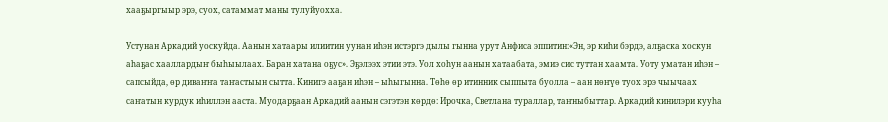хааҕыргыыр эрэ, суох, сатаммат маны тулуйуохха.

Устунан Аркадий уоскуйда. Аанын хатаары илиитин уунан иһэн истэргэ дылы гынна урут Анфиса эппитин:«Эн, эр киһи бэрдэ, алҕаска хоскун аһаҕас хааллардыҥ быһыылаах. Баран хатана оҕус». Эҕэлээх этии этэ. Уол хоһун аанын хатаабата, эмиэ сис туттан хаамта. Уоту уматан иһэн – сапсыйда, өр диваҥҥа таҥастыын сытта. Кинигэ ааҕан иһэн – ыһыгынна. Төһө өр итинник сыппыта буолла – аан нөҥүө туох эрэ чыычаах саҥатын курдук иһиллэн ааста. Муодарҕаан Аркадий аанын сэгэтэн көрдө: Ирочка, Светлана тураллар, таҥныбыттар. Аркадий кинилэри кууһа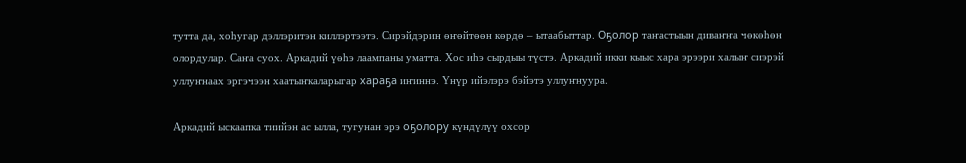тутта да, хоһугар дэллэритэн киллэртээтэ. Сирэйдэрин өҥөйтөөн көрдө – ытаабыттар. Оҕолор таҥастыын диваҥҥа чөкөһөн олордулар. Саҥа суох. Аркадий үөһэ лаампаны уматта. Хос иһэ сырдыы түстэ. Аркадий икки кыыс хара эрээри халыҥ сиэрэй уллуҥнаах эргэчээн хаатыҥкаларыгар хараҕа иҥиннэ. Үнүр ийэлэрэ бэйэтэ уллуҥнуура.

Аркадий ыскаапка тиийэн ас ылла, тугунан эрэ оҕолору күндүлүү охсор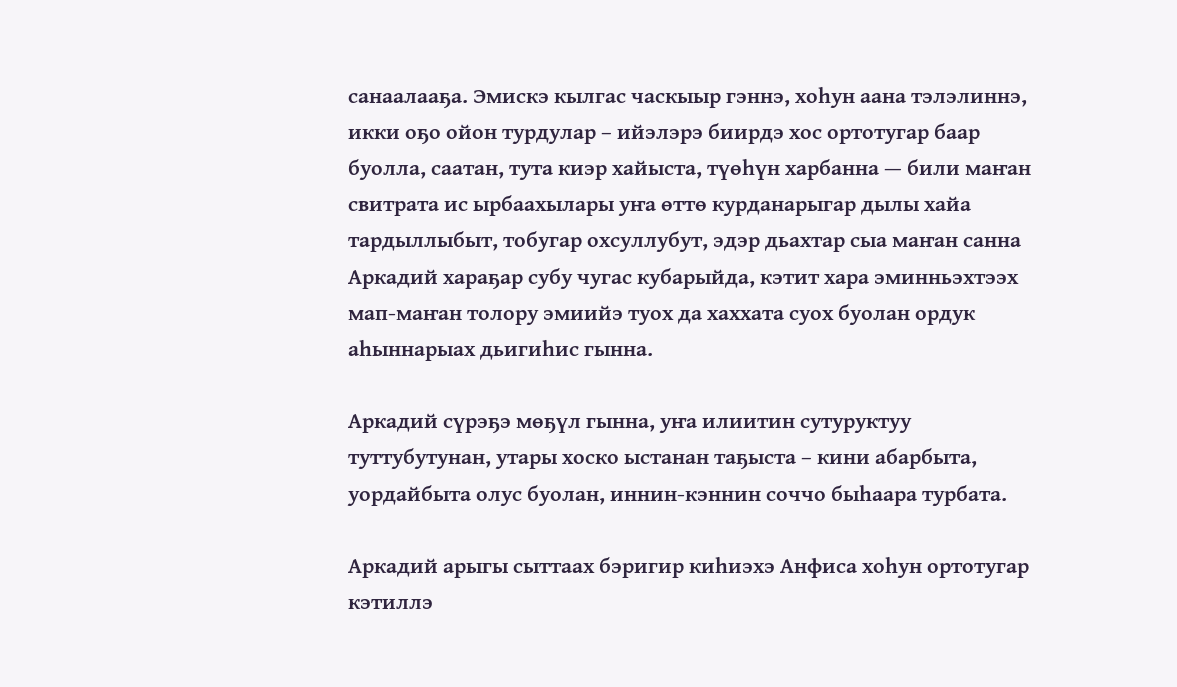санаалааҕа. Эмискэ кылгас часкыыр гэннэ, хоһун аана тэлэлиннэ, икки оҕо ойон турдулар – ийэлэрэ биирдэ хос ортотугар баар буолла, саатан, тута киэр хайыста, түөһүн харбанна — били маҥан свитрата ис ырбаахылары уҥа өттө курданарыгар дылы хайа тардыллыбыт, тобугар охсуллубут, эдэр дьахтар сыа маҥан санна Аркадий хараҕар субу чугас кубарыйда, кэтит хара эминньэхтээх мап-маҥан толору эмиийэ туох да хаххата суох буолан ордук аһыннарыах дьигиһис гынна.

Аркадий сүрэҕэ мөҕүл гынна, уҥа илиитин сутуруктуу туттубутунан, утары хоско ыстанан таҕыста – кини абарбыта, уордайбыта олус буолан, иннин-кэннин соччо быһаара турбата.

Аркадий арыгы сыттаах бэригир киһиэхэ Анфиса хоһун ортотугар кэтиллэ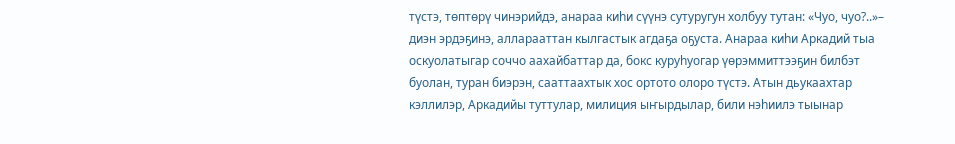түстэ, төптөрү чинэрийдэ, анараа киһи сүүнэ сутуругун холбуу тутан: «Чуо, чуо?..»– диэн эрдэҕинэ, алларааттан кылгастык агдаҕа оҕуста. Анараа киһи Аркадий тыа оскуолатыгар соччо аахайбаттар да, бокс куруһуогар үөрэммиттээҕин билбэт буолан, туран биэрэн, сааттаахтык хос ортото олоро түстэ. Атын дьукаахтар кэллилэр, Аркадийы туттулар, милиция ыҥырдылар, били нэһиилэ тыынар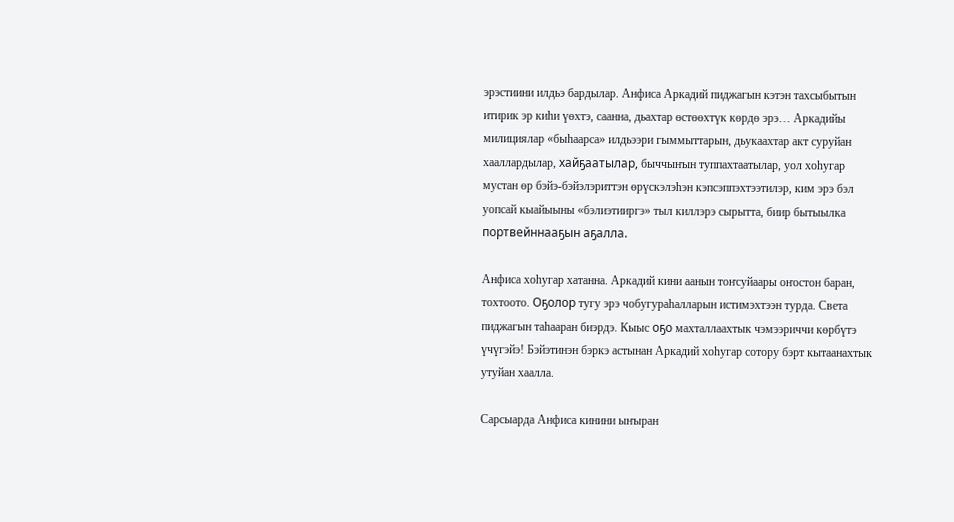эрэстиини илдьэ бардылар. Анфиса Аркадий пиджагын кэтэн тахсыбытын итирик эр киһи үөхтэ, саанна, дьахтар өстөөхтүк көрдө эрэ… Аркадийы милициялар «быһаарса» илдьээри гыммыттарын, дьукаахтар акт суруйан хааллардылар, хайҕаатылар, быччыҥын туппахтаатылар, уол хоһугар мустан өр бэйэ-бэйэлэриттэн өрүскэлэһэн кэпсэппэхтээтилэр, ким эрэ бэл уопсай кыайыыны «бэлиэтииргэ» тыл киллэрэ сырытта, биир бытыылка портвейннааҕын аҕалла.

Анфиса хоһугар хатанна. Аркадий кини аанын тоҥсуйаары оҥостон баран, тохтоото. Оҕолор тугу эрэ чобугураһалларын истимэхтээн турда. Света пиджагын таһааран биэрдэ. Кыыс оҕо махталлаахтык чэмээриччи көрбүтэ үчүгэйэ! Бэйэтинэн бэркэ астынан Аркадий хоһугар сотору бэрт кытаанахтык утуйан хаалла.

Сарсыарда Анфиса кинини ыҥыран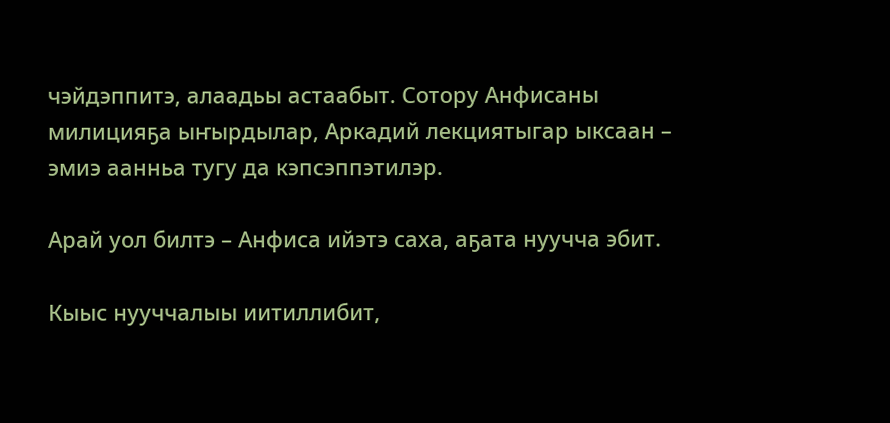чэйдэппитэ, алаадьы астаабыт. Сотору Анфисаны милицияҕа ыҥырдылар, Аркадий лекциятыгар ыксаан – эмиэ аанньа тугу да кэпсэппэтилэр.

Арай уол билтэ – Анфиса ийэтэ саха, аҕата нуучча эбит.

Кыыс нууччалыы иитиллибит,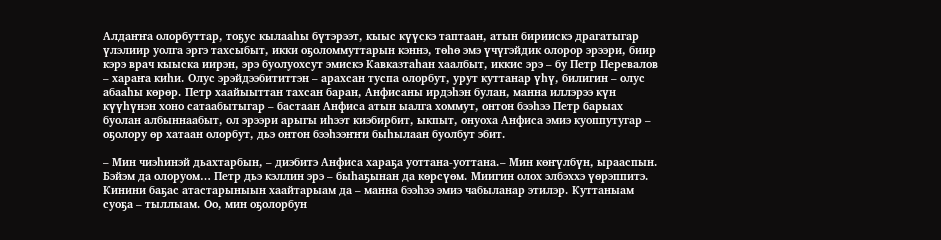Алдаҥҥа олорбуттар, тоҕус кылааһы бүтэрээт, кыыс күүскэ таптаан, атын бириискэ драгатыгар үлэлиир уолга эргэ тахсыбыт, икки оҕоломмуттарын кэннэ, төһө эмэ үчүгэйдик олорор эрээри, биир кэрэ врач кыыска иирэн, эрэ буолуохсут эмискэ Кавказтаһан хаалбыт, иккис эрэ – бу Петр Перевалов – хараҥа киһи. Олус эрэйдээбититтэн – арахсан туспа олорбут, урут куттанар үһү, билигин – олус абааһы көрөр. Петр хаайыыттан тахсан баран, Анфисаны ирдэһэн булан, манна иллэрээ күн күүһүнэн хоно сатаабытыгар – бастаан Анфиса атын ыалга хоммут, онтон бээһээ Петр барыах буолан албыннаабыт, ол эрээри арыгы иһээт киэбирбит, ыкпыт, онуоха Анфиса эмиэ куоппутугар – оҕолору өр хатаан олорбут, дьэ онтон бээһээҥҥи быһылаан буолбут эбит.

– Мин чиэһинэй дьахтарбын, – диэбитэ Анфиса хараҕа уоттана-уоттана.– Мин көҥүлбүн, ырааспын. Бэйэм да олоруом… Петр дьэ кэллин эрэ – быһаҕынан да көрсүөм. Миигин олох элбэххэ үөрэппитэ. Кинини баҕас атастарыныын хаайтарыам да – манна бээһээ эмиэ чабыланар этилэр. Куттаныам суоҕа – тыллыам. Оо, мин оҕолорбун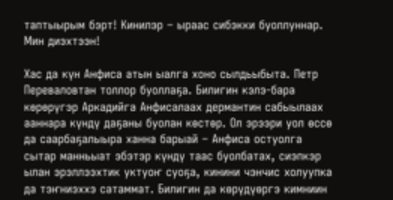таптыырым бэрт! Кинилэр – ыраас сибэкки буоллуннар. Мин диэхтээн!

Хас да күн Анфиса атын ыалга хоно сылдьыбыта. Петр Переваловтан толлор буоллаҕа. Билигин кэлэ-бара көрөрүгэр Аркадийга Анфисалаах дермантин сабыылаах ааннара күндү даҕаны буолан көстөр. Ол эрээри уол өссө да саарбаҕалыыра ханна барыай – Анфиса остуолга сытар манньыат эбэтэр күндү таас буолбатах, сиэпкэр ылан эрэллээхтик уктуоҥ суоҕа, кинини чэнчис холуупка да тэҥниэххэ сатаммат. Билигин да көрүдүөргэ кимниин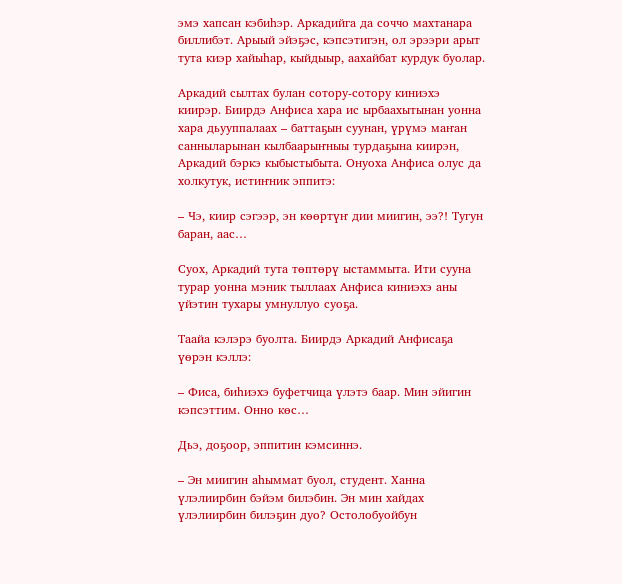эмэ хапсан кэбиһэр. Аркадийга да соччо махтанара биллибэт. Арыый эйэҕэс, кэпсэтигэн, ол эрээри арыт тута киэр хайыһар, кыйдыыр, аахайбат курдук буолар.

Аркадий сылтах булан сотору-сотору киниэхэ киирэр. Биирдэ Анфиса хара ис ырбаахытынан уонна хара дьууппалаах – баттаҕын суунан, үрүмэ маҥан санныларынан кылбаарыҥныы турдаҕына киирэн, Аркадий бэркэ кыбыстыбыта. Онуоха Анфиса олус да холкутук, истиҥник эппитэ:

– Чэ, киир сэгээр, эн көөртүҥ дии миигин, ээ?! Тугун баран, аас…

Суох, Аркадий тута төптөрү ыстаммыта. Ити сууна турар уонна мэник тыллаах Анфиса киниэхэ аны үйэтин тухары умнуллуо суоҕа.

Таайа кэлэрэ буолта. Биирдэ Аркадий Анфисаҕа үөрэн кэллэ:

– Фиса, биһиэхэ буфетчица үлэтэ баар. Мин эйигин кэпсэттим. Онно көс…

Дьэ, доҕоор, эппитин кэмсиннэ.

– Эн миигин аһыммат буол, студент. Ханна үлэлиирбин бэйэм билэбин. Эн мин хайдах үлэлиирбин билэҕин дуо? Остолобуойбун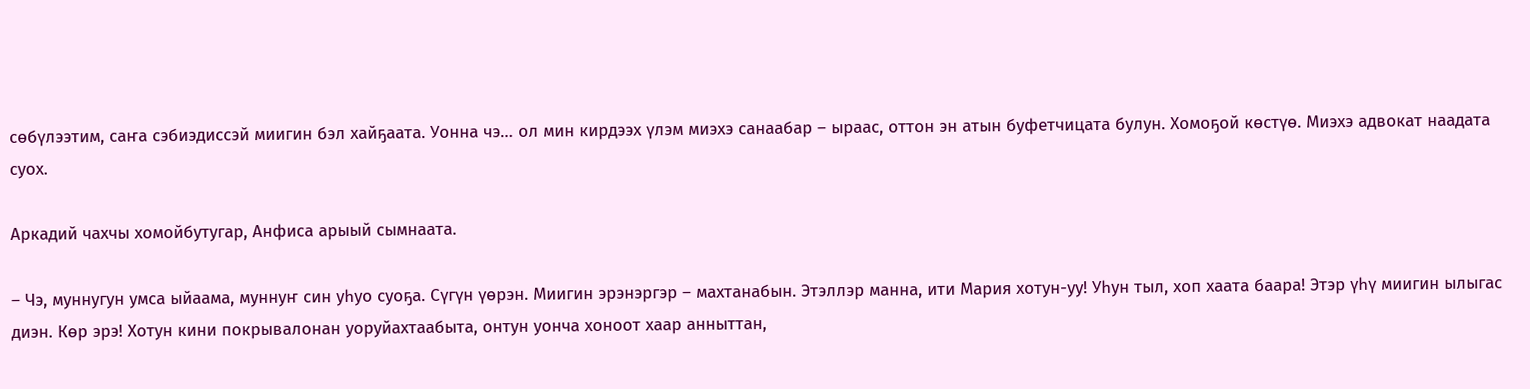сөбүлээтим, саҥа сэбиэдиссэй миигин бэл хайҕаата. Уонна чэ… ол мин кирдээх үлэм миэхэ санаабар – ыраас, оттон эн атын буфетчицата булун. Хомоҕой көстүө. Миэхэ адвокат наадата суох.

Аркадий чахчы хомойбутугар, Анфиса арыый сымнаата.

– Чэ, муннугун умса ыйаама, муннуҥ син уһуо суоҕа. Сүгүн үөрэн. Миигин эрэнэргэр – махтанабын. Этэллэр манна, ити Мария хотун-уу! Уһун тыл, хоп хаата баара! Этэр үһү миигин ылыгас диэн. Көр эрэ! Хотун кини покрывалонан уоруйахтаабыта, онтун уонча хоноот хаар анныттан,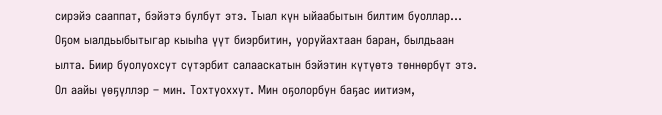сирэйэ сааппат, бэйэтэ булбут этэ. Тыал күн ыйаабытын билтим буоллар… Оҕом ыалдьыбытыгар кыыһа үүт биэрбитин, уоруйахтаан баран, былдьаан ылта. Биир буолуохсут сүтэрбит салааскатын бэйэтин күтүөтэ төннөрбүт этэ. Ол аайы үөҕүллэр – мин. Тохтуоххут. Мин оҕолорбун баҕас иитиэм,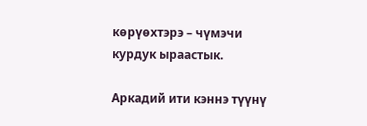көрүөхтэрэ – чүмэчи курдук ыраастык.

Аркадий ити кэннэ түүнү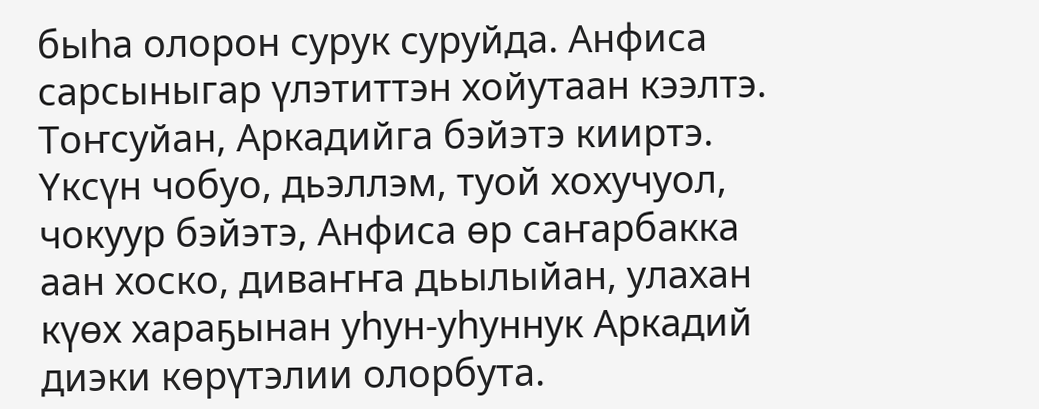быһа олорон сурук суруйда. Анфиса сарсыныгар үлэтиттэн хойутаан кээлтэ. Тоҥсуйан, Аркадийга бэйэтэ кииртэ. Үксүн чобуо, дьэллэм, туой хохучуол, чокуур бэйэтэ, Анфиса өр саҥарбакка аан хоско, диваҥҥа дьылыйан, улахан күөх хараҕынан уһун-уһуннук Аркадий диэки көрүтэлии олорбута.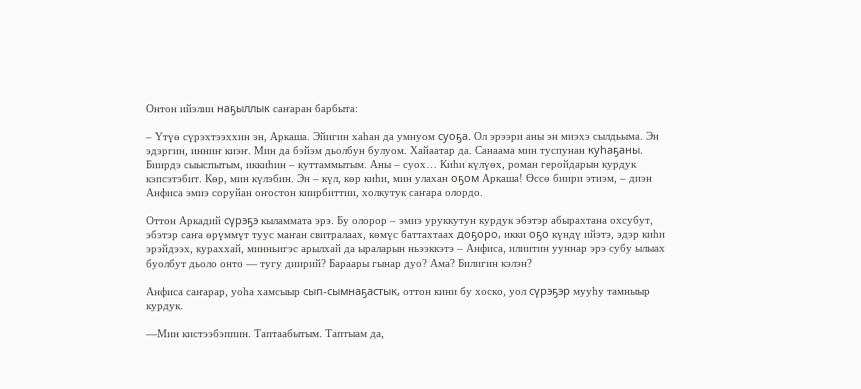Онтон ийэлии наҕыллык саҥаран барбыта:

– Үтүө сүрэхтээххин эн, Аркаша. Эйигин хаһан да умнуом суоҕа. Ол эрээри аны эн миэхэ сылдьыма. Эн эдэргин, инниҥ киэҥ. Мин да бэйэм дьолбун булуом. Хайаатар да. Санаама мин туспунан куһаҕаны. Биирдэ сыыспытым, иккиһин – куттаммытым. Аны – суох… Киһи күлүөх, роман геройдарын курдук кэпсэтэбит. Көр, мин күлэбин. Эн – күл, көр киһи, мин улахан оҕом Аркаша! Өссө биири этиэм, – диэн Анфиса эмиэ соруйан оҥостон киирбиттии, холкутук саҥара олордо.

Оттон Аркадий сүрэҕэ кыламмата эрэ. Бу олорор – эмиэ уруккутун курдук эбэтэр абырахтана охсубут, эбэтэр саҥа өрүммүт туус маҥан свитралаах, көмүс баттахтаах доҕоро, икки оҕо күндү ийэтэ, эдэр киһи эрэйдээх, кураххай, минньигэс арылхай да ыраларын ньээккэтэ – Анфиса, илиитин ууннар эрэ субу ылыах буолбут дьоло онто — тугу диирий? Бараары гынар дуо? Ама? Билигин кэлэн?

Анфиса саҥарар, уоһа хамсыыр сып-сымнаҕастык, оттон кини бу хоско, уол сүрэҕэр мууһу тамныыр курдук.

—Мин кистээбэппин. Таптаабытым. Таптыам да,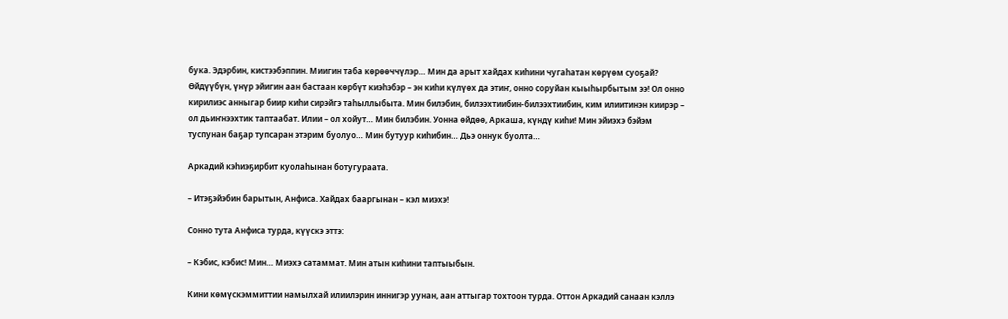бука. Эдэрбин, кистээбэппин. Миигин таба көрөөччүлэр… Мин да арыт хайдах киһини чугаһатан көрүөм суоҕай? Өйдүүбүн, үнүр эйигин аан бастаан көрбүт киэһэбэр – эн киһи күлүөх да этиҥ, онно соруйан кыыһырбытым ээ! Ол онно кирилиэс анныгар биир киһи сирэйгэ таһыллыбыта. Мин билэбин, билээхтиибин-билээхтиибин, ким илиитинэн киирэр – ол дьиҥнээхтик таптаабат. Илии – ол хойут… Мин билэбин. Уонна өйдөө, Аркаша, күндү киһи! Мин эйиэхэ бэйэм туспунан баҕар тупсаран этэрим буолуо… Мин бутуур киһибин… Дьэ оннук буолта…

Аркадий кэһиэҕирбит куолаһынан ботугураата.

– Итэҕэйэбин барытын, Анфиса. Хайдах бааргынан – кэл миэхэ!

Сонно тута Анфиса турда, күүскэ эттэ:

– Кэбис, кэбис! Мин… Миэхэ сатаммат. Мин атын киһини таптыыбын.

Кини көмүскэммиттии намылхай илиилэрин иннигэр уунан, аан аттыгар тохтоон турда. Оттон Аркадий санаан кэллэ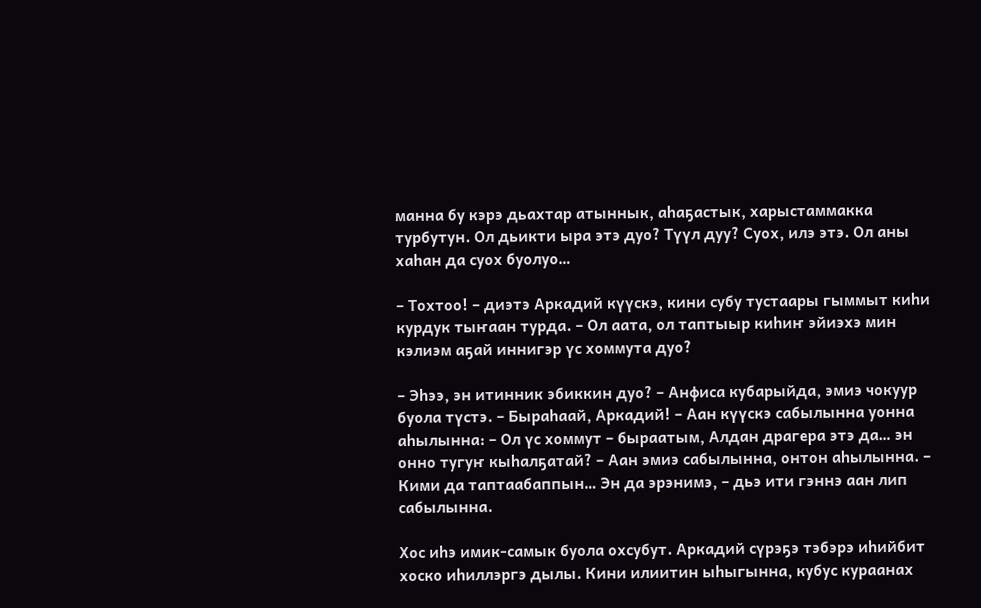манна бу кэрэ дьахтар атыннык, аһаҕастык, харыстаммакка турбутун. Ол дьикти ыра этэ дуо? Түүл дуу? Суох, илэ этэ. Ол аны хаһан да суох буолуо…

– Тохтоо! – диэтэ Аркадий күүскэ, кини субу тустаары гыммыт киһи курдук тыҥаан турда. – Ол аата, ол таптыыр киһиҥ эйиэхэ мин кэлиэм аҕай иннигэр үс хоммута дуо?

– Эһээ, эн итинник эбиккин дуо? – Анфиса кубарыйда, эмиэ чокуур буола түстэ. – Быраһаай, Аркадий! – Аан күүскэ сабылынна уонна аһылынна: – Ол үс хоммут – быраатым, Алдан драгера этэ да… эн онно тугуҥ кыһалҕатай? – Аан эмиэ сабылынна, онтон аһылынна. – Кими да таптаабаппын… Эн да эрэнимэ, – дьэ ити гэннэ аан лип сабылынна.

Хос иһэ имик-самык буола охсубут. Аркадий сүрэҕэ тэбэрэ иһийбит хоско иһиллэргэ дылы. Кини илиитин ыһыгынна, кубус кураанах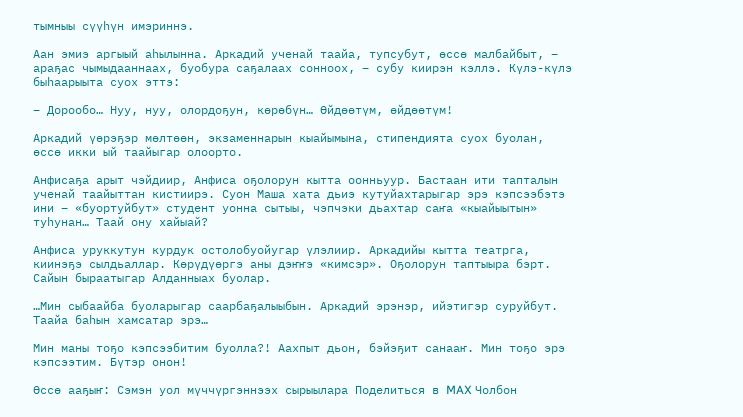тымныы сүүһүн имэриннэ.

Аан эмиэ аргыый аһылынна. Аркадий ученай таайа, тупсубут, өссө малбайбыт, – араҕас чымыдааннаах, буобура саҕалаах сонноох, – субу киирэн кэллэ. Күлэ-күлэ быһаарыыта суох эттэ:

– Дорообо… Нуу, нуу, олордоҕун, көрөбүн… Өйдөөтүм, өйдөөтүм!

Аркадий үөрэҕэр мөлтөөн, экзаменнарын кыайымына, стипендията суох буолан, өссө икки ый таайыгар олоорто.

Анфисаҕа арыт чэйдиир, Анфиса оҕолорун кытта оонньуур. Бастаан ити тапталын ученай таайыттан кистиирэ. Суон Маша хата дьиэ кутуйахтарыгар эрэ кэпсээбэтэ ини – «буортуйбут» студент уонна сытыы, чэпчэки дьахтар саҥа «кыайыытын» туһунан… Таай ону хайыай?

Анфиса уруккутун курдук остолобуойугар үлэлиир. Аркадийы кытта театрга, киинэҕэ сылдьаллар. Көрүдүөргэ аны дэҥҥэ «кимсэр». Оҕолорун таптыыра бэрт. Сайын быраатыгар Алданныах буолар.

…Мин сыбаайба буоларыгар саарбаҕалыыбын. Аркадий эрэнэр, ийэтигэр суруйбут. Таайа баһын хамсатар эрэ…

Мин маны тоҕо кэпсээбитим буолла?! Аахпыт дьон, бэйэҕит санааҥ. Мин тоҕо эрэ кэпсээтим. Бүтэр онон!

Өссө ааҕыҥ: Сэмэн уол мүччүргэннээх сырыылара Поделиться в MAX Чолбон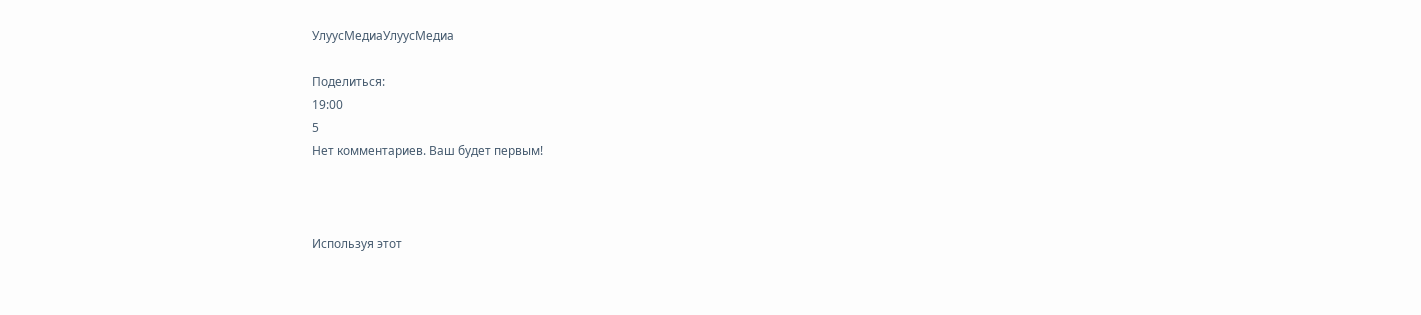УлуусМедиаУлуусМедиа

Поделиться:
19:00
5
Нет комментариев. Ваш будет первым!



Используя этот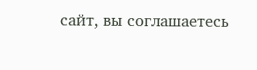сайт, вы соглашаетесь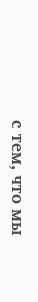с тем, что мы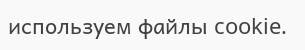используем файлы cookie.